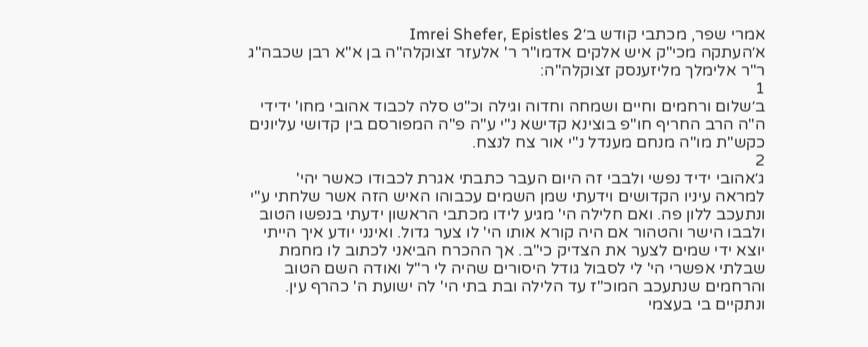אמרי שפר, מכתבי קודש ב׳Imrei Shefer, Epistles 2
א׳העתקה מכי"ק איש אלקים אדמו"ר ר' אלעזר זצוקלה"ה בן א"א רבן שכבה"ג ר"ר אלימלך מליזענסק זצוקלה"ה:
1
ב׳שלום ורחמים וחיים ושמחה וחדוה וגילה וכ"ט סלה לכבוד אהובי מחו' ידידי ה"ה הרב החריף חו"פ בוצינא קדישא נ"י ע"ה פ"ה המפורסם בין קדושי עליונים כקש"ת מו"ה מנחם מענדל נ"י אור צח לנצח.
2
ג׳אהובי ידיד נפשי ולבבי זה היום העבר כתבתי אגרת לכבודו כאשר יהי' למראה עיניו הקדושים וידעתי שמן השמים עכבוהו האיש הזה אשר שלחתי ע"י ונתעכב ללון פה. ואם חלילה הי' מגיע לידו מכתבי הראשון ידעתי בנפשו הטוב ולבבו הישר והטהור אם היה קורא אותו הי' לו צער גדול. ואינני יודע איך הייתי יוצא ידי שמים לצער את הצדיק כי"ב. אך ההכרח הביאני לכתוב לו מחמת שבלתי אפשרי הי' לי לסבול גודל היסורים שהיה לי ר"ל ואודה השם הטוב והרחמים שנתעכב המוכ"ז עד הלילה ובת בתי הי' לה ישועת ה' כהרף עין. ונתקיים בי בעצמי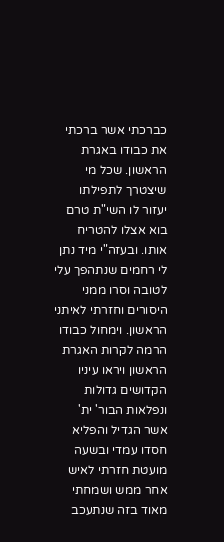כברכתי אשר ברכתי את כבודו באגרת הראשון. שכל מי שיצטרך לתפילתו יעזור לו השי"ת טרם בוא אצלו להטריח אותו. ובעזה"י מיד נתן לי רחמים שנתהפך עלי לטובה וסרו ממני היסורים וחזרתי לאיתני הראשון. וימחול כבודו הרמה לקרות האגרת הראשון ויראו עיניו הקדושים גדולות ונפלאות הבור' ית' אשר הגדיל והפליא חסדו עמדי ובשעה מועטת חזרתי לאיש אחר ממש ושמחתי מאוד בזה שנתעכב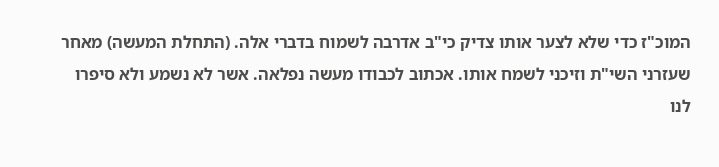המוכ"ז כדי שלא לצער אותו צדיק כי"ב אדרבה לשמוח בדברי אלה. (התחלת המעשה) מאחר שעזרני השי"ת וזיכני לשמח אותו. אכתוב לכבודו מעשה נפלאה. אשר לא נשמע ולא סיפרו לנו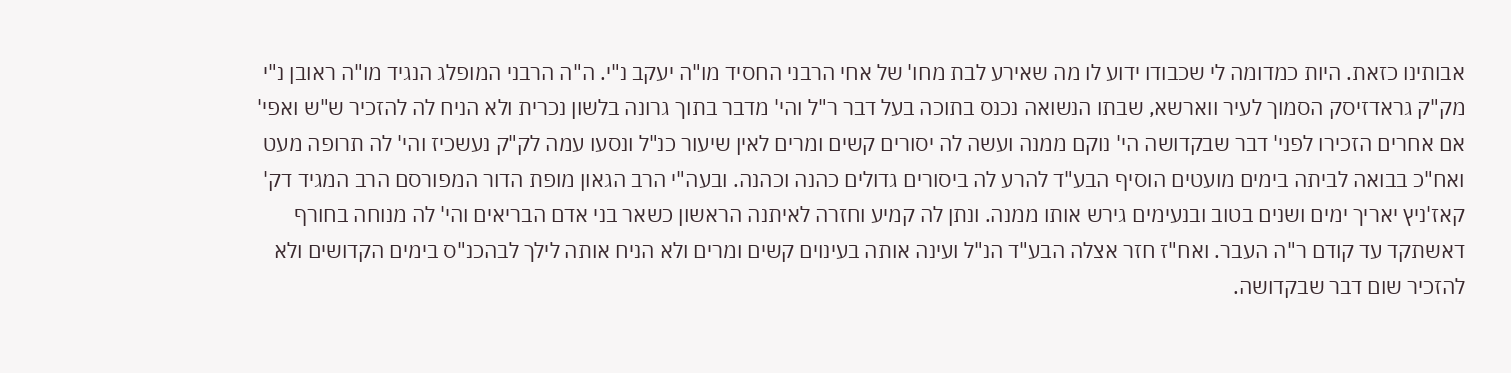אבותינו כזאת. היות כמדומה לי שכבודו ידוע לו מה שאירע לבת מחו' של אחי הרבני החסיד מו"ה יעקב נ"י. ה"ה הרבני המופלג הנגיד מו"ה ראובן נ"י מק"ק גראדזיסק הסמוך לעיר ווארשא, שבתו הנשואה נכנס בתוכה בעל דבר ר"ל והי' מדבר בתוך גרונה בלשון נכרית ולא הניח לה להזכיר ש"ש ואפי' אם אחרים הזכירו לפני' דבר שבקדושה הי' נוקם ממנה ועשה לה יסורים קשים ומרים לאין שיעור כנ"ל ונסעו עמה לק"ק נעשכיז והי' לה תרופה מעט ואח"כ בבואה לביתה בימים מועטים הוסיף הבע"ד להרע לה ביסורים גדולים כהנה וכהנה. ובעה"י הרב הגאון מופת הדור המפורסם הרב המגיד דק' קאז'ניץ יאריך ימים ושנים בטוב ובנעימים גירש אותו ממנה. ונתן לה קמיע וחזרה לאיתנה הראשון כשאר בני אדם הבריאים והי' לה מנוחה בחורף דאשתקד עד קודם ר"ה העבר. ואח"ז חזר אצלה הבע"ד הנ"ל ועינה אותה בעינוים קשים ומרים ולא הניח אותה לילך לבהכנ"ס בימים הקדושים ולא להזכיר שום דבר שבקדושה.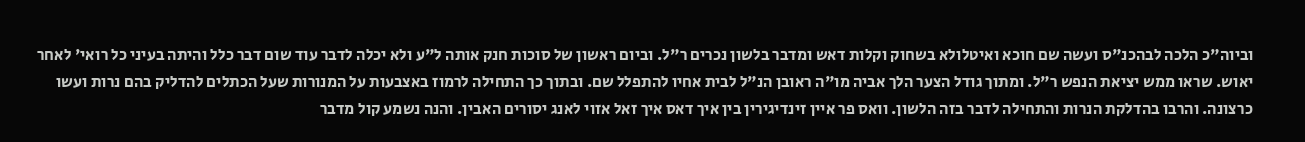וביוה"כ הלכה לבהכנ"ס ועשה שם חוכא ואיטלולא בשחוק וקלות דאש ומדבר בלשון נכרים ר"ל. וביום ראשון של סוכות חנק אותה ל"ע ולא יכלה לדבר עוד שום דבר כלל והיתה בעיני כל רואי' לאחר יאוש. שראו ממש יציאת הנפש ר"ל. ומתוך גודל הצער הלך אביה מו"ה ראובן הנ"ל לבית אחיו להתפלל שם. ובתוך כך התחילה לרמוז באצבעות על המנורות שעל הכתלים להדליק בהם נרות ועשו כרצונה. והרבו בהדלקת הנרות והתחילה לדבר בזה הלשון. וואס פר איין זינדיגירין בין איך דאס איך זאל אזוי לאנג יסורים האבין. והנה נשמע קול מדבר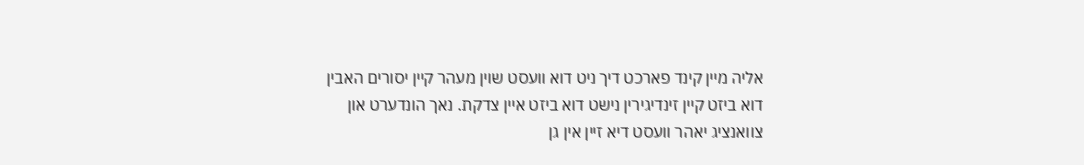אליה מיין קינד פארכט דיך ניט דוא וועסט שוין מעהר קיין יסורים האבין דוא ביזט קיין זינדיגירין נישט דוא ביזט איין צדקת. נאך הונדערט און צוואנציג יאהר וועסט דיא זיין אין גן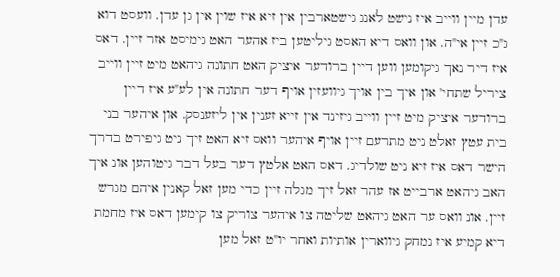עדן מיין ווייב איז נישט לאנג גישטארבין אין זיא איז שוין אין גן עדן. וועסט דוא ג"כ זיין אי"ה. און וואס דיא האסט גיליטען ביז אהער האט גימיסט אזר זיין. דאס איז דיר נאך גיקומען ווען דיין ברודער איציק האט חתונה גיהאט מיט זיין ווייב ציריל שתחי' און איך בין אויך גיוועזין אויף דער חתונה אין לע"ע איז דיין ברודער איציק מיט זיין ווייב גיזינד אין זייא זענין אין ליזענסק. און איהער בני בית עטץ זאלט ניט מתרעם זיין אויף איהער וואס זיא האט זיך ניט גיפירט בדרך הישר דאס איז זיא ניט שולדיג. דאס האט אלטץ דער בעל דבר גיטוהען אונ איך האב גיהאט ארבייט אז עהר זאל זיך מגלה זיין כדי מען זאל קאנין איהם מגרש זיין. אונ וואס ער האט גיהאט שליטה צו איהער צוריק צו קימען דאס איז מחמת דיא קמיע איז נמחק גיווארין אותיות ואחר יו"ט זאל מען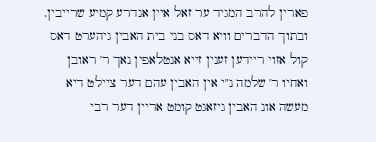פארין להרב המגיד ער זאל איין אנדרע קמיע שרייבין. ובתוך הדברים וויא דאס בני בית האבין גיהערט דאס קול אזוי ריידען זענין זייא אנטלאפין נאך ר' ראובן ואחיו ר' שלמה נ"י אין האבין עהם דער ציילט דיא מעשה אונ האבין גיזאגט קומט אריין דער רבי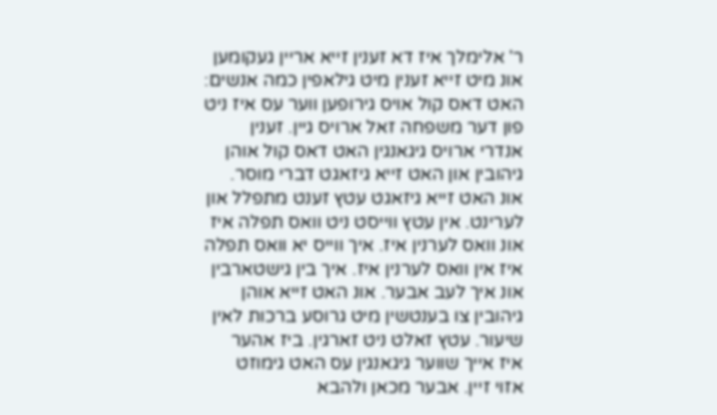ר' אלימלך איז דא זענין זייא אריין געקומען אונ מיט זייא זענין מיט גילאפין כמה אנשים: האט דאס קול אויס גירופען ווער עס איז ניט פון דער משפחה זאל ארויס גיין. זענין אנדרי ארויס גיגאנגין האט דאס קול אוהן גיהובין און האט זייא גיזאגט דברי מוסר. אונ האט זייא גיזאגט עטץ זענט מתפלל און לערינט. אין עטץ ווייסט ניט וואס תפלה איז אונ וואס לערנין איז. איך ווייס יא וואס תפלה איז אין וואס לערנין איז. איך בין גישטארבין אונ איך לעב אבער. אונ האט זייא אוהן גיהובין צו בענטשין מיט גרוסע ברכות לאין שיעור. עטץ זאלט ניט זארגין. ביז אהער איז אייך שווער גיגאנגין עס האט גימוזט אזוי זיין. אבער מכאן ולהבא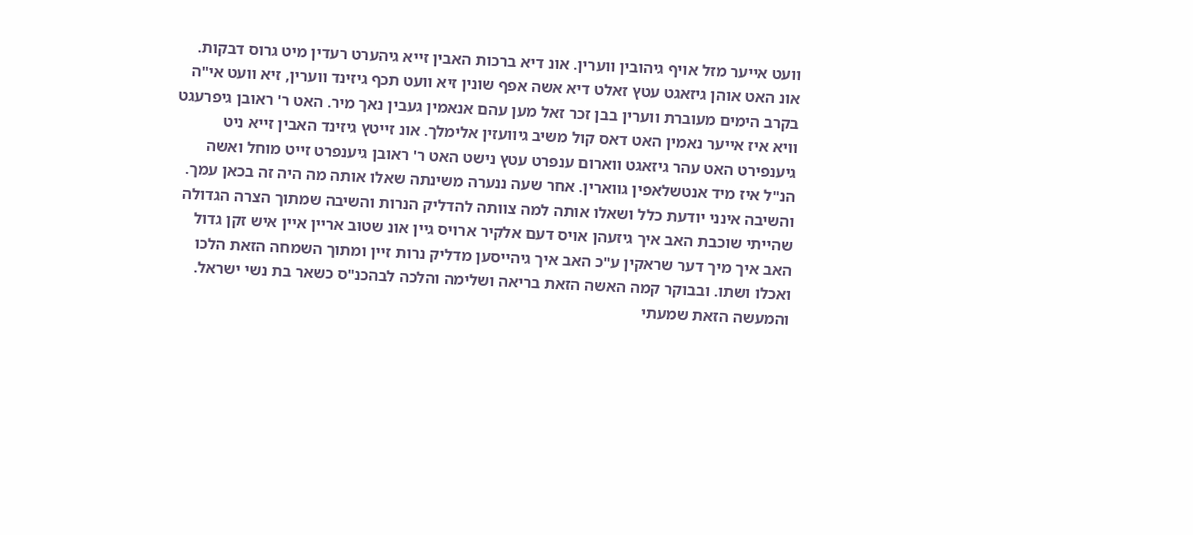וועט אייער מזל אויף גיהובין ווערין. אונ דיא ברכות האבין זייא גיהערט רעדין מיט גרוס דבקות. אונ האט אוהן גיזאגט עטץ זאלט דיא אשה אפף שונין זיא וועט תכף גיזינד ווערין, זיא וועט אי"ה בקרב הימים מעוברת ווערין בבן זכר זאל מען עהם אנאמין געבין נאך מיר. האט ר' ראובן גיפרעגט וויא איז אייער נאמין האט דאס קול משיב גיוועזין אלימלך. אונ זייטץ גיזינד האבין זייא ניט גיענפירט האט עהר גיזאגט ווארום ענפרט עטץ נישט האט ר' ראובן גיענפרט זייט מוחל ואשה הנ"ל איז מיד אנטשלאפין גווארין. אחר שעה ננערה משינתה שאלו אותה מה היה זה בכאן עמך. והשיבה אינני יודעת כלל ושאלו אותה למה צוותה להדליק הנרות והשיבה שמתוך הצרה הגדולה שהייתי שוכבת האב איך גיזעהן אויס דעם אלקיר ארויס גיין אונ שטוב אריין איין איש זקן גדול האב איך מיך דער שראקין ע"כ האב איך גיהייסען מדליק נרות זיין ומתוך השמחה הזאת הלכו ואכלו ושתו. ובבוקר קמה האשה הזאת בריאה ושלימה והלכה לבהכנ"ס כשאר בת נשי ישראל. והמעשה הזאת שמעתי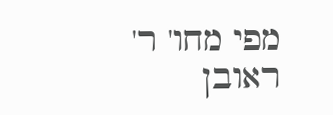מפי מחו' ר' ראובן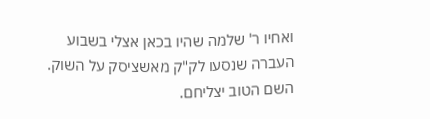ואחיו ר' שלמה שהיו בכאן אצלי בשבוע העברה שנסעו לק"ק מאשציסק על השוק. השם הטוב יצליחם.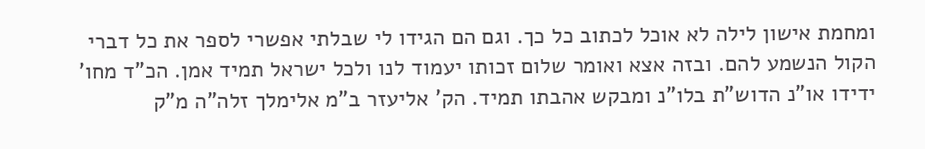ומחמת אישון לילה לא אוכל לכתוב כל כך. וגם הם הגידו לי שבלתי אפשרי לספר את כל דברי הקול הנשמע להם. ובזה אצא ואומר שלום זכותו יעמוד לנו ולכל ישראל תמיד אמן. הכ"ד מחו' ידידו או"נ הדוש"ת בלו"נ ומבקש אהבתו תמיד. הק' אליעזר ב"מ אלימלך זלה"ה מ"ק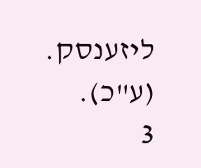ליזענסק. (ע"כ).
3